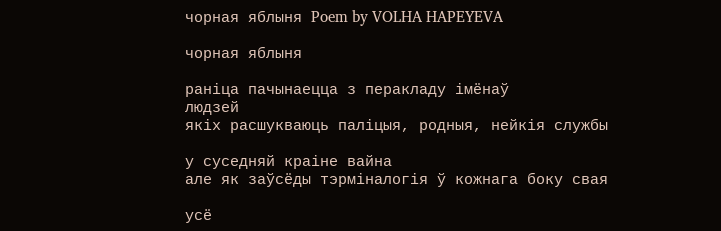чорная яблыня Poem by VOLHA HAPEYEVA

чорная яблыня

раніца пачынаецца з перакладу імёнаў
людзей
якіх расшукваюць паліцыя, родныя, нейкія службы

у суседняй краіне вайна
але як заўсёды тэрміналогія ў кожнага боку свая

усё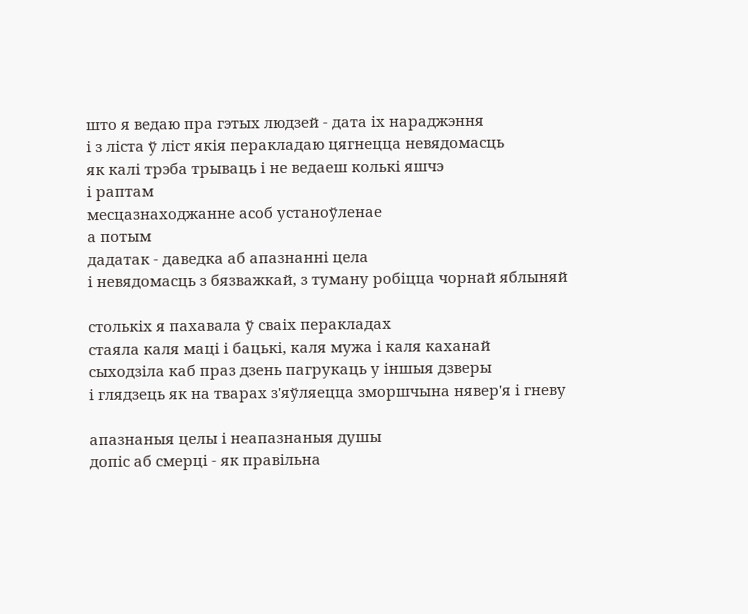што я ведаю пра гэтых людзей - дата іх нараджэння
і з ліста ў ліст якія перакладаю цягнецца невядомасць
як калі трэба трываць і не ведаеш колькі яшчэ
і раптам
месцазнаходжанне асоб устаноўленае
а потым
дадатак - даведка аб апазнанні цела
і невядомасць з бязважкай, з туману робіцца чорнай яблыняй

столькіх я пахавала ў сваіх перакладах
стаяла каля маці і бацькі, каля мужа і каля каханай
сыходзіла каб праз дзень пагрукаць у іншыя дзверы
і глядзець як на тварах з'яўляецца зморшчына нявер'я і гневу

апазнаныя целы і неапазнаныя душы
допіс аб смерці - як правільна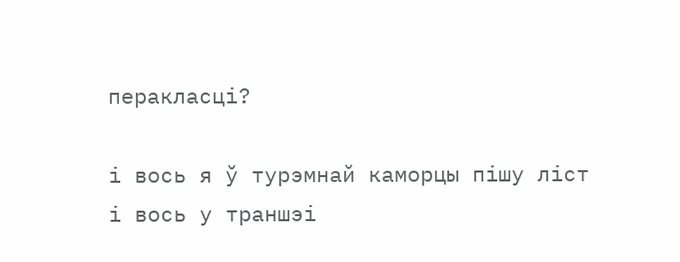перакласці?

і вось я ў турэмнай каморцы пішу ліст
і вось у траншэі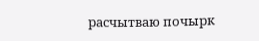расчытваю почырк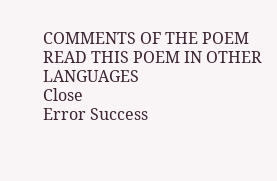COMMENTS OF THE POEM
READ THIS POEM IN OTHER LANGUAGES
Close
Error Success